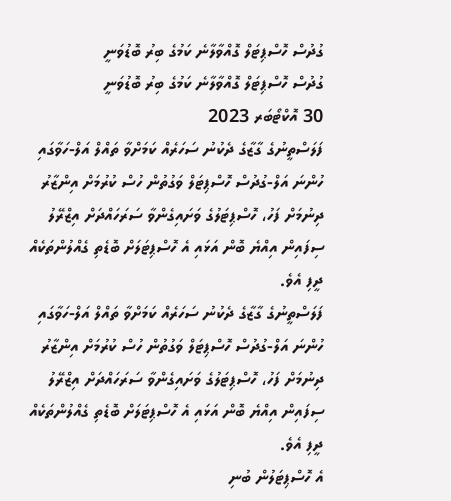ގުދުސް ހޮސްޕިޓަލް ގޮއްވާލާނެ ކަމުގެ ބިރު ބޮޑުވަނީ
ގުދުސް ހޮސްޕިޓަލް ގޮއްވާލާނެ ކަމުގެ ބިރު ބޮޑުވަނީ
30 އޮކްޓޯބަރ 2023
ފަލަސްތީނުގެ ގާޒާގެ ދެކުނު ސަހަރެއް ކަމަށްވާ ތައްލް އަލް-ހަވާގައި ހުންނަ އަލް-ގުދުސް ހޮސްޕިޓަލް ވަގުތުން ހުސް ކުރުމަށް އިންޒާރު ދިނުމަށް ފަހު، ހޮސްޕިޓަލުގެ ވަށައިގެންވާ ސަރަހައްދަށް އިޒްރޭލު ސިފައިން އިއްޔެ ބޮން އަޅައި އެ ހޮސްޕިޓަލަށް ބޮޑެތި ގެއްލުންތަކެއް ދީފި އެވެ.
ފަލަސްތީނުގެ ގާޒާގެ ދެކުނު ސަހަރެއް ކަމަށްވާ ތައްލް އަލް-ހަވާގައި ހުންނަ އަލް-ގުދުސް ހޮސްޕިޓަލް ވަގުތުން ހުސް ކުރުމަށް އިންޒާރު ދިނުމަށް ފަހު، ހޮސްޕިޓަލުގެ ވަށައިގެންވާ ސަރަހައްދަށް އިޒްރޭލު ސިފައިން އިއްޔެ ބޮން އަޅައި އެ ހޮސްޕިޓަލަށް ބޮޑެތި ގެއްލުންތަކެއް ދީފި އެވެ.
އެ ހޮސްޕިޓަލުން ބުނި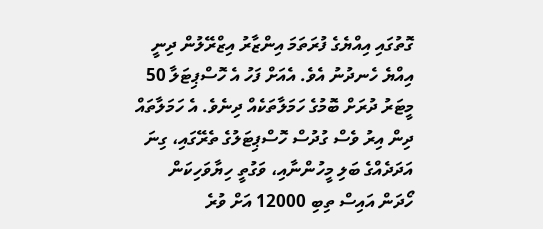ގޮތުގައި އިއްޔެގެ ފުރަތަމަ އިންޒާރު އިޒްރޭލުން ދިނީ އިއްޔެ ހެނދުނު އެވެ. އެއަށް ފަހު އެ ހޮސްޕިޓަލާ 50 މީޓަރު ދުރަށް ބޮމުގެ ހަމަލާތަކެއް ދިނެވެ. އެ ހަމަލާތައް ދިން އިރު ވެސް ގުދުސް ހޮސްޕިޓަލުގެ ތެރޭގައި، ގިނަ އަދަދެއްގެ ބަލި މީހުންނާއި، ވަގުތީ ހިޔާވަހިކަން ހޯދަން އައިސް ތިބި 12000 އަށް ވުރެ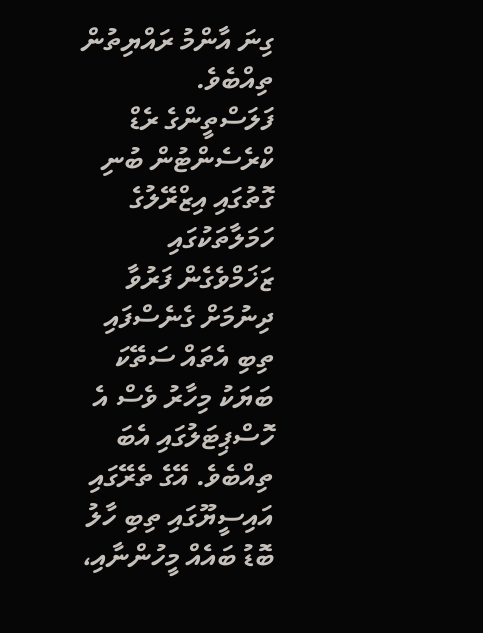ގިނަ އާންމު ރައްޔިތުން ތިއްބެވެ.
ފަލަސްތީންގެ ރެޑް ކްރެސެންޓުން ބުނި ގޮތުގައި އިޒްރޭލުގެ ހަމަލާތަކުގައި ޒަޚަމްވެގެން ފަރުވާ ދިނުމަށް ގެނެސްފައި ތިބި އެތައް ސަތޭކަ ބަޔަކު މިހާރު ވެސް އެ ހޮސްޕިޓަލުގައި އެބަ ތިއްބެވެ. އޭގެ ތެރޭގައި އައިސީޔޫގައި ތިބި ހާލު ބޮޑު ބައެއް މީހުންނާއި،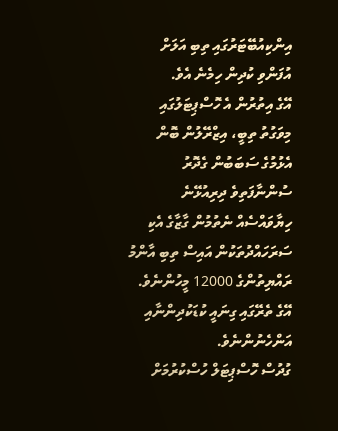އިންކިއުބޭޓަރުގައި ތިބި އަލަށް އުފަންވި ކުދިން ހިމެނެ އެވެ.
އޭގެ އިތުރުން އެ ހޮސްޕިޓަލުގައި މިވަގުތު ތިބީ، އިޒްރޭލުން ބޮން އެޅުމުގެ ސަބަބުން ގެދޮރު ސުންނާފަތިވެ ދިރިއުޅޭނެ ހިޔާވައްސެއް ނެތުމުން ގާޒާގެ އެކި ސަރަހައްދުތަކުން އައިސް ތިބި އާންމު ރައްޔިތުންގެ 12000 މީހުންނެވެ. އޭގެ ތެރޭގައި ގިނައީ ކުޑަކުދިންނާއި އަންހެނުންނެވެ.
ގުދުސް ހޮސްޕިޓަލް ހުސްކުރުމަށް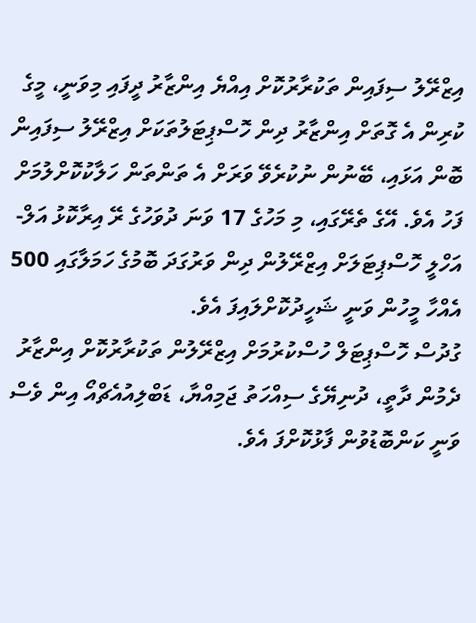އިޒްރޭލު ސިފައިން ތަކުރާރުކޮށް އިއްޔެ އިންޒާރު ދީފައި މިވަނީ، މީގެ ކުރިން އެ ގޮތަށް އިންޒާރު ދިން ހޮސްޕިޓަލުތަކަށް އިޒްރޭލު ސިފައިން ބޮން އަޅައި، ބޭނުން ނުކުރެވޭ ވަރަށް އެ ތަންތަން ހަލާކުކޮށްލުމަށް ފަހު އެވެ. އޭގެ ތެރޭގައި، މި މަހުގެ 17 ވަނަ ދުވަހުގެ ރޭ އިރާކޮޅު އަލް-އަހްލީ ހޮސްޕިޓަލަށް އިޒްރޭލުން ދިން ވަރުގަދަ ބޮމުގެ ހަމަލާގައި 500 އެއްހާ މީހުން ވަނީ ޝަހީދުކޮށްލައިފަ އެވެ.
ގުދުސް ހޮސްޕިޓަލް ހުސްކުރުމަށް އިޒްރޭލުން ތަކުރާރުކޮށް އިންޒާރު ދެމުން ދާތީ، ދުނިޔޭގެ ސިއްހަތު ޖަމިއްޔާ، ޑަބްލިއުއެޗްއޯ އިން ވެސް ވަނީ ކަންބޮޑުވުން ފާޅުކޮށްފަ އެވެ.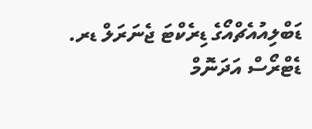ޑަބްލިއުއެޗްއޯގެ ޑިރެކްޓަ ޖެނަރަލް ޑރ. ޑެޓްރޯސް އަދަނޮމް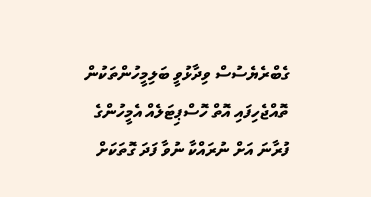ގެބްރެޔެސުސް ވިދާޅުވީ ބަލިމީހުންތަކުން ތޮއްޖެހިފައި އޮތް ހޮސްޕިޓަލެއް އެމީހުންގެ ފުރާނަ އަށް ނުރައްކާ ނުވާ ފަދަ ގޮތަކަށް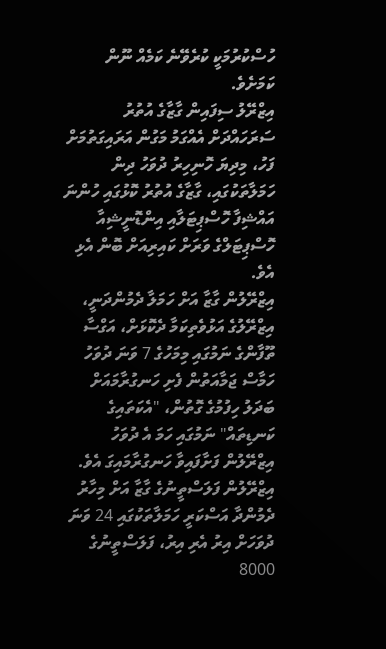ހުސްކުރުމަކީ ކުރެވޭނެ ކަމެއް ނޫން ކަމަށެވެ.
އިޒްރޭލު ސިފައިން ގާޒާގެ އުތުރު ސަރަހައްދަށް އެއްގަމު މަގުން އަރައިގަތުމަށް ފަހު، މިދިޔަ ހޮނިހިރު ދުވަހު ދިން ހަމަލާތަކުގައި، ގާޒާގެ އުތުރު ކޮޅުގައި ހުންނަ އައްޝިފާ ހޮސްޕިޓަލާއި އިންޑޮނީޝިއާ ހޮސްޕިޓަލްގެ ވަރަށް ކައިރިއަށް ބޮން އެޅި އެވެ.
އިޒްރޭލުން ގާޒާ އަށް ހަމަލާ ދެމުންދަނީ، އިޒްރޭލުގެ އަޅުވެތިކަމާ ދެކޮޅަށް، އަގްސާ ތޫފާންގެ ނަމުގައި މިމަހުގެ 7 ވަނަ ދުވަހު ހަމާސް ޖަމާއަތުން ފެށި ހަނގުރާމައަށް ބަދަލު ހިފުމުގެ ގޮތުން، "އެކަތައިގެ ކަނޑިތައް" ނަމުގައި ހަމަ އެ ދުވަހު އިޒްރޭލުން ފަށާފައިވާ ހަނގުރާމައިގަ އެވެ.
އިޒްރޭލުން ފަލަސްތީނުގެ ގާޒާ އަށް މިހާރު ދެމުންދާ އަސްކަރީ ހަމަލާތަކުގައި 24 ވަނަ ދުވަހަށް އިރު އެރި އިރު، ފަލަސްތީނުގެ 8000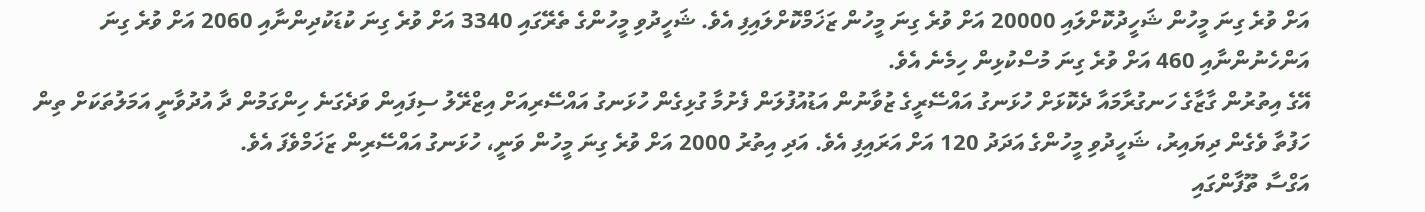އަށް ވުރެ ގިނަ މީހުން ޝަހީދުކޮށްލައި 20000 އަށް ވުރެ ގިނަ މީހުން ޒަޚަމްކޮށްލައިފި އެވެ. ޝަހީދުވި މީހުންގެ ތެރޭގައި 3340 އަށް ވުރެ ގިނަ ކުޑަކުދިންނާއި 2060 އަށް ވުރެ ގިނަ އަންހެނުންނާއި 460 އަށް ވުރެ ގިނަ މުސްކުޅިން ހިމެނެ އެވެ.
އޭގެ އިތުރުން ގާޒާގެ ހަނގުރާމައާ ދެކޮޅަށް ހުޅަނގު އައްސޭރީގެ ޒުވާނުން އަޑުއުފުލަން ފެށުމާ ގުޅިގެން ހުޅަނގު އައްސޭރިއަށް އިޒްރޭލު ސިފައިން ވަދެގަނެ ހިންގަމުން ދާ އުދުވާނީ އަމަލުތަކަށް ތިން ހަފުތާ ވެގެން ދިޔައިރު، ޝަހީދުވި މީހުންގެ އަދަދު 120 އަށް އަރައިފި އެވެ. އަދި އިތުރު 2000 އަށް ވުރެ ގިނަ މީހުން ވަނީ، ހުޅަނގު އައްސޭރިން ޒަޚަމްވެފަ އެވެ.
އަގްސާ ތޫފާންގައި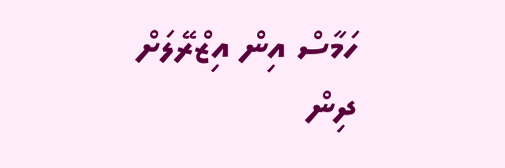ހަމާސް އިން އިޒްރޭލަށް ދިން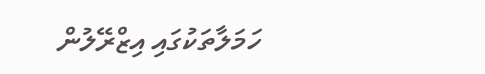ހަމަލާތަކުގައި އިޒްރޭލުން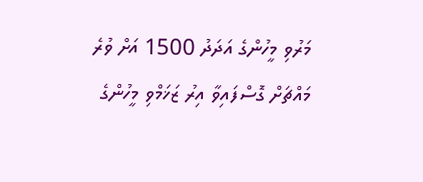މަރުވި މީހުންގެ އަދަދު 1500 އަށް ވުރެ މައްޗަށް ގޮސްފައިވާ އިރު ޒަޚަމްވި މީހުންގެ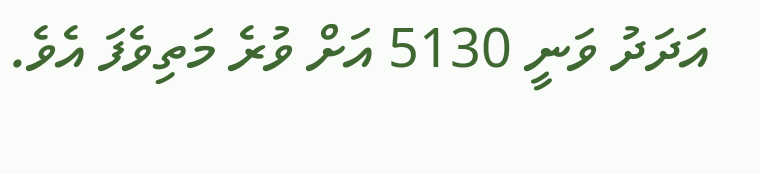އަދަދު ވަނީ 5130 އަށް ވުރެ މަތިވެފަ އެވެ.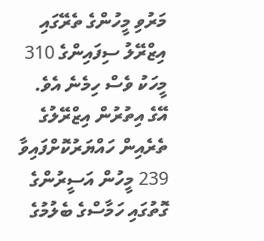މަރުވި މީހުންގެ ތެރޭގައި އިޒްރޭލު ސިފައިންގެ 310 މީހަކު ވެސް ހިމެނެ އެވެ. އޭގެ އިތުރުން އިޒްރޭލުގެ ތެރެއިން ހައްޔަރުކޮށްފައިވާ 239 މީހުން އަސީރުންގެ ގޮތުގައި ހަމާސްގެ ބެލުމުގެ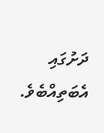ދަށުގައި އެބަތިއްބެވެ.